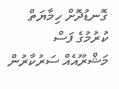ގޮނޑުދޮށް ހިމާޔަތް ކުރުމުގެ ފަސް މަޝްރޫއެއް ސަރުކާރުން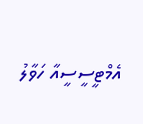އެމްޓީސީސީއާ ހަވާލު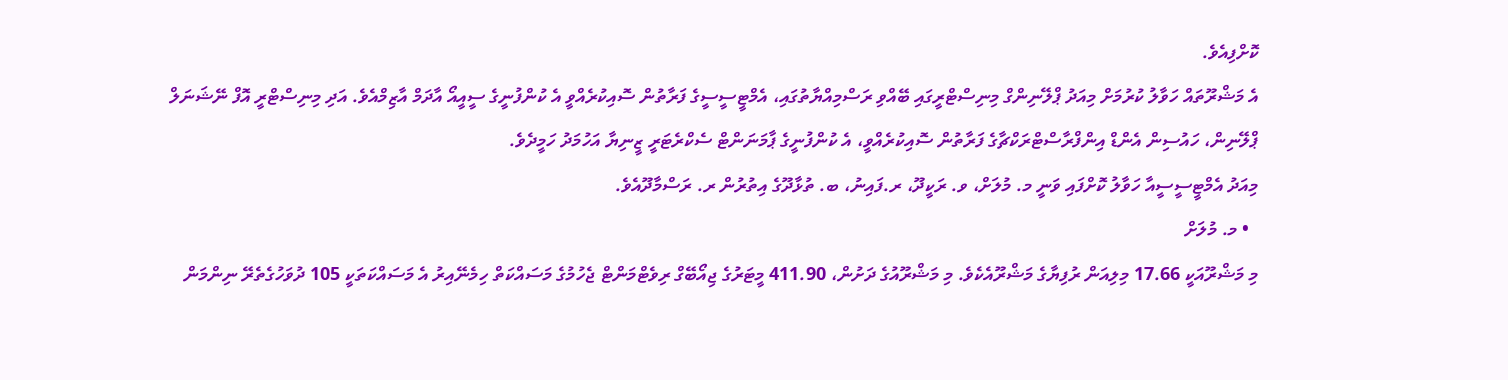ކޮށްފިއެވެ.
އެ މަޝްރޫތައް ހަވާލު ކުރުމަށް މިއަދު ޕްލޭނިންގް މިނިސްޓްރީގައި ބޭއްވި ރަސްމިއްޔާތުގައި، އެމްޓީސީސީގެ ފަރާތުން ސޮއިކުރެއްވީ އެ ކުންފުނީގެ ސީއީއޯ އާދަމް އާޒިމްއެވެ. އަދި މިނިސްޓްރީ އޮފް ނޭޝަނަލް ޕްލޭނިން، ހައުސިން އެންޑް އިންފްރާސްޓްރަކްޗާގެ ފަރާތުން ސޮއިކުރެއްވީ، އެ ކުންފުނީގެ ޕާމަނަންޓް ސެކްރެޓަރީ ޒީނިޔާ އަހުމަދު ހަމީދެވެ.
މިއަދު އެމްޓީސީސީއާ ހަވާލު ކޮށްފައި ވަނީ މ. މުލަށް، ވ. ރަކީދޫ، ރ.ފައިނު، ބ. ތުޅާދޫގެ އިތުރުން ރ. ރަސްމާދޫއެވެ.
  • މ. މުލަށް
މި މަޝްރޫއަކީ 17.66 މިލިއަން ރުފިޔާގެ މަޝްރޫއެކެވެ. މި މަޝްރޫއުގެ ދަށުން، 411.90 މީޓަރުގެ ޖިއޯބޭގް ރިވެޓްމަންޓް ޖެހުމުގެ މަސައްކަތް ހިމެނޭއިރު އެ މަސައްކަތަކީ 105 ދުވަހުގެތެރޭ ނިންމަން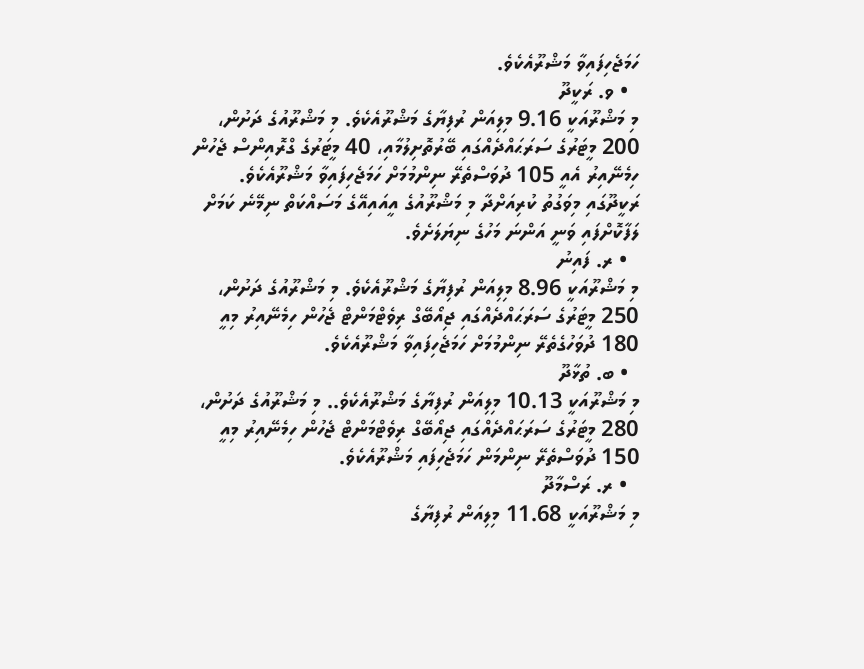ހަމަޖެހިފައިވާ މަޝްރޫއެކެވެ.
  • ވ. ރަކީދޫ
މި މަޝްރޫއަކީ 9.16 މިލިއަން ރުފިޔާގެ މަޝްރޫއެކެވެ. މި މަޝްރޫއުގެ ދަށުން، 200 މީޓަރުގެ ސަރަޙައްދެއްގައި ބޭރުތޮށިލުމާއި، 40 މީޓަރުގެ ގްރޮއިންސް ޖެހުން ހިމެނޭއިރު އެއީ 105 ދުވަސްތެރޭ ނިންމުމަށް ހަމަޖެހިފައިވާ މަޝްރޫއެކެވެ. ރަކީދޫގައި މިވަގުތު ކުރިއަށްދާ މި މަޝްރޫއުގެ އީއައިއޭގެ މަސައްކަތް ނިމޭނެ ކަމަށް ލަފާކޮށްފައި ވަނީ އަންނަ މަހުގެ ނިޔަލަށެވެ.
  • ރ. ފައިނު
މި މަޝްރޫއަކީ 8.96 މިލިއަން ރުފިޔާގެ މަޝްރޫއެކެވެ. މި މަޝްރޫއުގެ ދަށުން، 250 މީޓަރުގެ ސަރަޙައްދެއްގައި ޖިއޯބޭގް ރިވެޓްމަންޓް ޖެހުން ހިމެނޭއިރު މިއީ 180 ދުވަހުގެތެރޭ ނިންމުމަށް ހަމަޖެހިފައިވާ މަޝްރޫއެކެވެ.
  • ބ. ތުޅާދޫ
މި މަޝްރޫއަކީ 10.13 މިލިއަން ރުފިޔާގެ މަޝްރޫއެކެވެ.. މި މަޝްރޫއުގެ ދަށުން، 280 މީޓަރުގެ ސަރަޙައްދެއްގައި ޖިއޯބޭގް ރިވެޓްމަންޓް ޖެހުން ހިމެނޭއިރު މިއީ 150 ދުވަސްތެރޭ ނިންމަން ހަމަޖެހިފައި މަޝްރޫއެކެވެ.
  • ރ. ރަސްމާދޫ
މި މަޝްރޫއަކީ 11.68 މިލިއަން ރުފިޔާގެ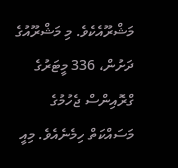މަޝްރޫއެކެވެ. މި މަޝްރޫއުގެ ދަށުން، 336 މީޓަރުގެ ގްރޮއިންސް ޖެހުމުގެ މަސައްކަތް ހިމެނެއެވެ. މިއީ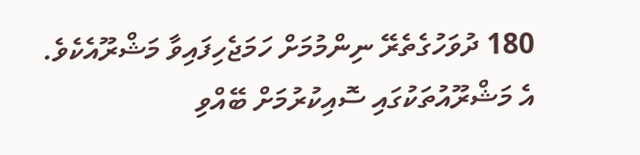180 ދުވަހުގެތެރޭ ނިންމުމަށް ހަމަޖެހިފައިވާ މަޝްރޫއެކެވެ.
އެ މަޝްރޫއުތަކުގައި ސޮއިކުރުމަށް ބޭއްވި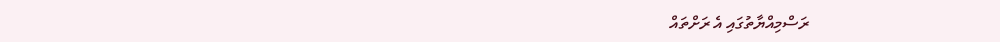ރަސްމިއްޔާތުގައި އެ ރަށްތައް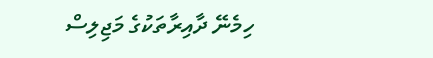ހިމެނޭ ދާއިރާތަކުގެ މަޖިލިސް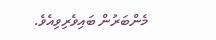މެންބަރުން ބައިވެރިވިއެވެ.